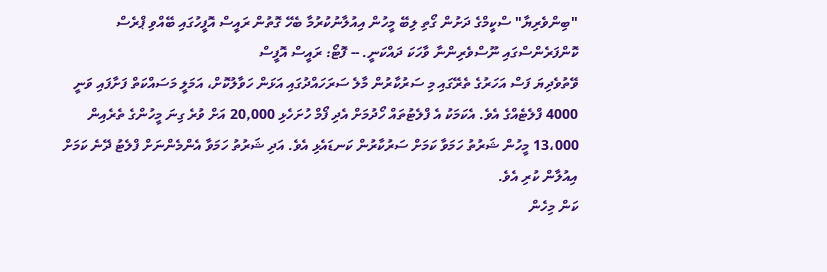"ބިންވެރިޔާ" ސްކީމްގެ ދަށުން ގޯތި ލިބޭ މީހުން އިއުލާނުކުރުމާ ބެހޭ ގޮތުން ރައީސް އޮފީހުގައި ބޭއްވި ޕްރެސް ކޮންފަރެންސްގައި ނޫސްވެރިންނާ ވާހަކަ ދައްކަނީ. -- ފޮޓޯ: ރައީސް އޮފީސް
ވޭތުވެދިޔަ ފަސް އަހަރުގެ ތެރޭގައި މި ސަރުކާރުން މާލެ ސަރަހައްދުގައި އަޅަން ހަވާލުކޮށް، އަމަލީ މަސައްކަތް ފަށާފައި ވަނީ 4000 ފްލެޓެއްގެ އެވެ. އެކަމަކު އެ ފްލެޓުތައް ހޯދުމަށް އެދި ފޯމް ހުށަހެޅި 20,000 އަށް ވުރެ ގިނަ މީހުންގެ ތެރެއިން 13،000 މީހުން ޝަރުތު ހަމަވާ ކަމަށް ސަރުކާރުން ކަނޑައެޅި އެވެ. އަދި ޝަރުތު ހަމަވާ އެންމެންނަށް ފްލެޓު ދޭނެ ކަމަށް އިއުލާން ކުރި އެވެ.
ކަން މިހެން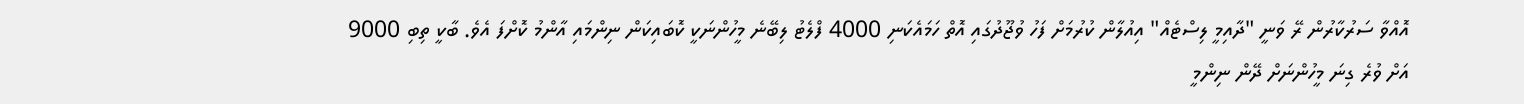އޮއްވާ ސަރުކާރުން ރޭ ވަނީ "ދާއިމީ ލިސްޓެއް" އިއުލާން ކުރުމަށް ފަހު ވުޖޫދުގައި އޮތް ހަމައެކަނި 4000 ފްލެޓު ލިބޭނެ މީހުންނަކީ ކޮބައިކަން ނިންމައި އާންމު ކޮށްފަ އެވެ. ބާކީ ތިބި 9000 އަށް ވުރެ ގިނަ މީހުންނަށް ދޭން ނިންމީ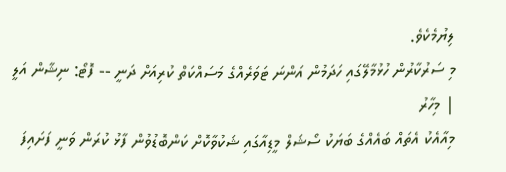ލިޔުމެކެވެ.
މި ސަރުކާރުން ހުޅުމާލޭގައި ހަދަމުން އަންނަ ޓަވަރެއްގެ މަސައްކަތް ކުރިއަށް ދަނީ -- ފޮޓޯ: ނިޝާން އަލީ | މިހާރު
މިއާއެކު އެތައް ބައެއްގެ ބަޔަކު ސޯޝަލް މީޑިއާގައި ޝަކުވާކޮށް ކަންބޮޑުވުން ފާޅު ކުރަން ވަނީ ފަށައިފަ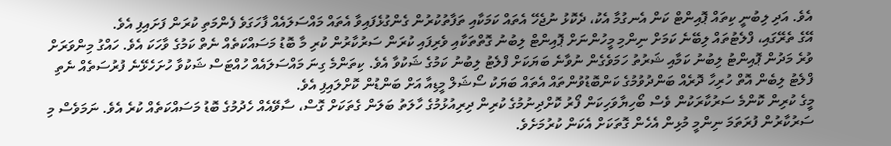އެވެ. އަދި ލިބުނީ ކިތައް ޕޮއިންޓް ކަން އެނގުމާ އެކު، ދެކޮޅު ނުޖެހޭ އެތައް ކަމަކާއި ތަފާތުކުރުން ގެންގުޅެފައިވާ އެތައް މައްސަލައެއް ފާހަގަވެ ފެންމަތި ކުރަން ފަށައިފި އެވެ.
އޭގެ ތެރޭގައި، ފްލެޓުތައް ލިބޭނެ ކަމަށް ނިންމި މީހުންނަށް ޕޮއިންޓް ލިބުނު ގޮތްތަކާއި ވެރިފައި ކުރަން ސަރުކާރުން ކުރި މާ ބޮޑު މަސައްކަތެއް ނެތް ކަމުގެ ވާހަކަ އެވެ. ހައްގު މިންވަރަށް ވުރެ މަދުން ޕޮއިންޓު ލިބުނު ކަމާއި ޝަރުތު ހަމަވެގެން ނުވާނެ ބަޔަކަށް ފްލެޓު ލިބުނު ކަމުގެ ޝަކުވާ އެވެ. ކިތަންމެ ގިނަ މައްސަލައެއް ހުއްޓަސް ޝަކުވާ ހުށަހެޅޭނެ ފުރުސަތެއް ނެތި ފްލެޓު ލިބެން އޮތް ހުރިހާ ދޮރެއް ބަންދުވުމުގެ ކަންބޮޑުވުންތައް އެތައް ބަޔަކު ސޯޝަލް މީޑިއާ އަށް ބަންޑުން ކޮށްލައިފި އެވެ.
މީގެ ކުރިން ކޮންމެ ސަރުކާރަކުން ވެސް ބޯހިޔާވަހިކަން ފޯރު ކޮށްދިނުމުގެ ކުރިން ދިރިއުޅުމުގެ ހާލަތު ބަލަން ގެތަކަށް ގޮސް، ސާވޭއެއް ހެދުމުގެ ބޮޑު މަސައްކަތެއް ކުރެ އެވެ. ނަމަވެސް މި ސަރުކާރުން ފުރަތަމަ ނިންމީ މުޅިން އެހެން ގޮތަކަށް އެކަން ކުރުމަށެވެ.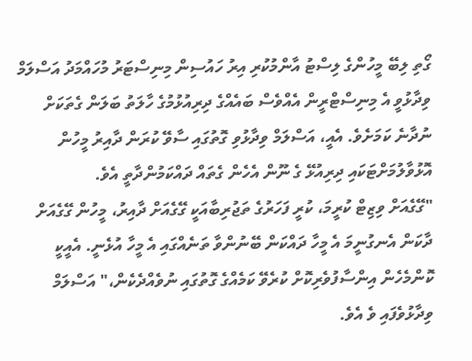ގޯތި ލިބޭ މީހުންގެ ލިސްޓު އާންމުކުރި އިރު ހައުސިން މިނިސްޓަރު މުހައްމަދު އަސްލަމް ވިދާޅުވީ އެ މިނިސްޓްރީން އެއްވެސް ބައެއްގެ ދިރިއުޅުމުގެ ހާލަތު ބަލަން ގެތަކަށް ނުދާނެ ކަމަށެވެ. އެއީ، އަސްލަމް ވިދާޅުވި ގޮތުގައި ސާވޭ ކުރަން ދާއިރު މީހުން އޮޅުވާލުމަށްޓަކައި ދިރިއުޅޭ ގެ ނޫން އެހެން ގެތައް ދައްކަމުންދާތީ އެވެ.
"ގޭގެއަށް ވިޒިޓް ކުރީމަ، ކުރީ ފަހަރުގެ ތަޖުރިބާއަކީ ގޭގެއަށް ދާއިރު، މީހުން ގޭގެއަށް ދާކަން އެނގުނީމަ އެ މީހާ ދައްކަން ބޭނުންވާ ތަނެއްގައި އެ މީހާ އުޅެނީ. އެއީކީ ކޮންމެހެން އިންސާފުވެރިކޮށް ކުރެވޭ ކަމެއްގެ ގޮތުގައި ނުވެއްދެކެން،" އަސްލަމް ވިދާޅުވެފައި ވެ އެވެ.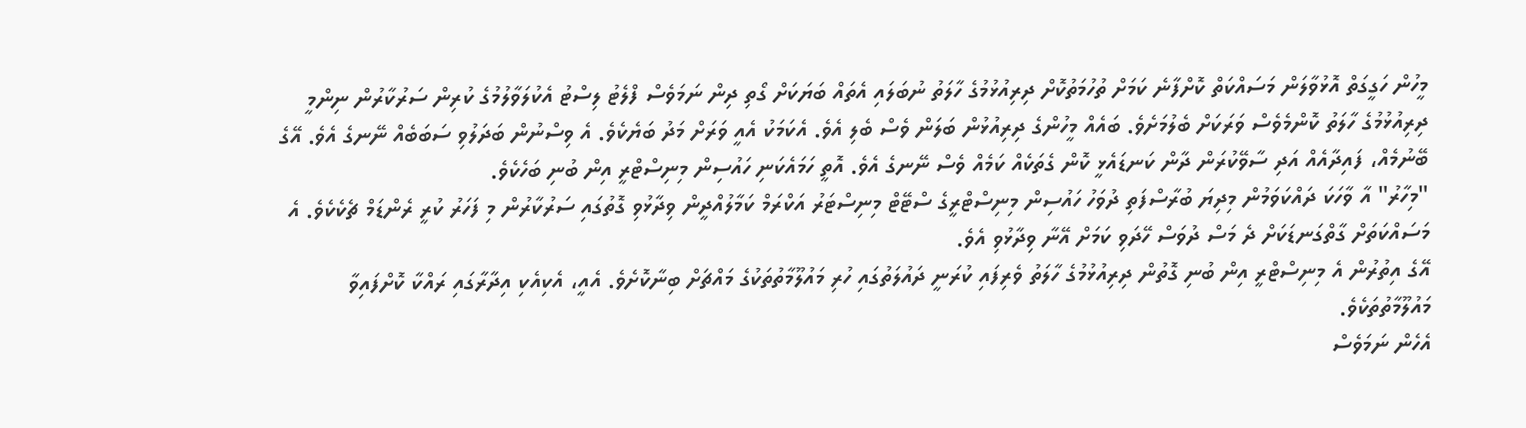މީހުން ހަގީގަތް އޮޅުވާލަން މަސައްކަތް ކޮށްފާނެ ކަމަށް ތުހުމަތުކޮށް ދިރިއުޅުމުގެ ހާލަތު ނުބަލައި އެތައް ބަޔަކަށް ގޯތި ދިން ނަމަވެސް ފްލެޓު ލިސްޓު އެކުލަވާލުމުގެ ކުރިން ސަރުކާރުން ނިންމީ ދިރިއުޅުމުގެ ހާލަތު ކޮންމެވެސް ވަރަކަށް ބެލުމަށެވެ. ބައެއް މީހުންގެ ދިރިއުޅުން ބަލަން ވެސް ބެލި އެވެ. އެކަމަކު އެއީ ވަރަށް މަދު ބަޔެކެވެ. އެ ވިސްނުން ބަދަލުވި ސަބަބެއް ނޭނގެ އެވެ. އޭގެ ބޭނުމެއް، ފައިދާއެއް އަދި ސާވޭކުރަން ދާން ކަނޑައެޅީ ކޮން ގެތަކެއް ކަމެއް ވެސް ނޭނގެ އެވެ. އޮތީ ހަމައެކަނި ހައުސިން މިނިސްޓްރީ އިން ބުނި ބަހެކެވެ.
"މިހާރު" އާ ވާހަކަ ދައްކަވަމުން މިދިޔަ ބުރާސްފަތި ދުވަހު ހައުސިން މިނިސްޓްރީގެ ސްޓޭޓް މިނިސްޓަރު އަކްރަމް ކަމާލުއްދީން ވިދާޅުވި ގޮތުގައި ސަރުކާރުން މި ފަހަރު ކުރީ ރެންޑަމް ޗެކެކެވެ. އެ މަސައްކަތަށް ގާތްގަނޑަކަށް ދެ މަސް ދުވަސް ހޭދަވި ކަމަށް އޭނާ ވިދާޅުވި އެވެ.
އޭގެ އިތުރުން އެ މިނިސްޓްރީ އިން ބުނި ގޮތުން ދިރިއުޅުމުގެ ހާލަތު ވެރިފައި ކުރަނީ ދައުލަތުގައި ހުރި މައުލޫމާތުތަކުގެ މައްޗަށް ބިނާކޮށެވެ. އެއީ، އެކިއެކި އިދާރާގައި ރައްކާ ކޮށްފައިވާ މައުލޫމާތުތަކެވެ.
އެހެން ނަމަވެސް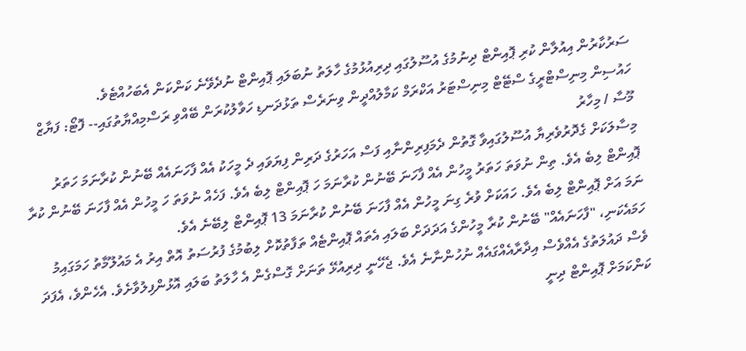ސަރުކާރުން އިއުލާން ކުރި ޕޮއިންޓް ދިނުމުގެ އުސޫލުގައި ދިރިއުޅުމުގެ ހާލަތު ނުބަލައި ޕޮއިންޓް ނުދެވޭނެ ކަންކަން އެބަހުއްޓެވެ.
ހައުސިން މިނިސްޓްރީގެ ސްޓޭޓް މިނިސްޓަރު އަކްރަމް ކަމާލުއްދީން ވިނަރެސް ތަޅުދަނޑި ހަވާލުކުރަން ބޭއްވި ރަސްމިއްޔާތުގައި-- ފޮޓޯ: ފަޔާޒް މޫސާ / މިހާރު
މިސާލަކަށް ގެދޮރުވެރިޔާ އުސޫލުގައިވާ ގޮތުން ދެމަފިރިންނާއި ފަސް އަހަރުގެ ދަރިން ފިޔަވައި ދެ މީހަކު އެއް ފާހަނައެއް ބޭނުން ކުރާނަމަ ހަތަރު ޕޮއިންޓް ލިބެ އެވެ. ތިން ނުވަތަ ހަތަރު މީހުން އެއް ފާހަނަ ބޭނުން ކުރާނަމަ ހަ ޕޮއިންޓް ލިބެ އެވެ. ފަހެއް ނުވަތަ ހަ މީހުން އެއް ފާހަނަ ބޭނުން ކުރާ ނަމަ އަށް ޕޮއިންޓް ލިބެ އެވެ. ހައަކަށް ވުރެ ގިނަ މީހުން އެއް ފާހަނަ ބޭނުން ކުރާނަމަ 13 ޕޮއިންޓް ލިބޭނެ އެވެ.
ހަމައެކަނި، "ފާހަނައެއް" ބޭނުން ކުރާ މީހުންގެ އަދަދަށް ބަލައި އެތައް ޕޮއިންޓެއް ތަފާތުކޮށް ލިބުމުގެ ފުރުސަތު އޮތް އިރު އެ މައުލޫމާތު ހަމަގައިމު ވެސް ދައުލަތުގެ އެއްވެސް އިދާރާއެއްގައެއް ނުހުންނާނެ އެވެ. ޖެހޭނީ ދިރިއުޅޭ ތަނަށް ގޮސްގެން އެ ހާލަތު ބަލައި އޮޅުންފިލުވާށެވެ. އެހެންވެ، އެފަދަ ކަންކަމަށް ޕޮއިންޓް ދިނީ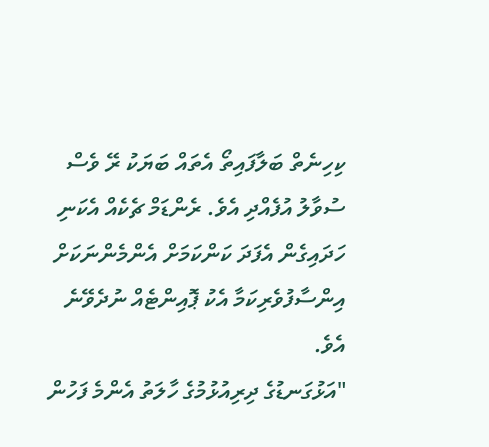ކިހިނެތް ބަލާފައިތޯ އެތައް ބަޔަކު ރޭ ވެސް ސުވާލު އުފެއްދި އެވެ. ރެންޑަމް ޗެކެއް އެކަނި ހަދައިގެން އެފަދަ ކަންކަމަށް އެންމެންނަކަށް އިންސާފުވެރިކަމާ އެކު ޕޮއިންޓެއް ނުދެވޭނެ އެވެ.
"އަޅުގަނޑުގެ ދިރިއުޅުމުގެ ހާލަތު އެންމެ ފަހުން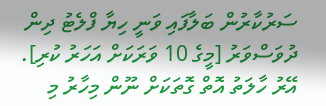ސަރުކާރުން ބަލާފައި ވަނީ ހިޔާ ފްލެޓު ދިން ދުވަސްވަރު [މީގެ 10 ވަރަކަށް އަހަރު ކުރި]. އޭރު ހާލަތު އޮތް ގޮތަކަށް ނޫން މިހާރު މި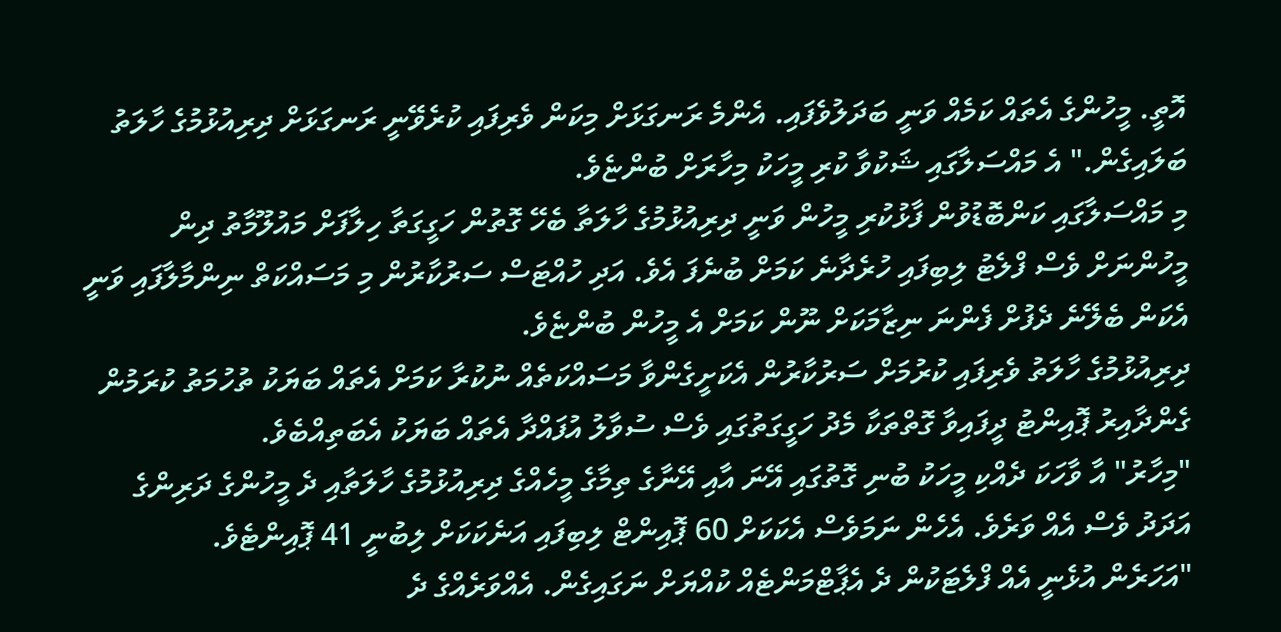އޮތީ. މީހުންގެ އެތައް ކަމެއް ވަނީ ބަދަލުވެފައި. އެންމެ ރަނގަޅަށް މިކަން ވެރިފައި ކުރެވޭނީ ރަނގަޅަށް ދިރިއުޅުމުގެ ހާލަތު ބަލައިގެން." އެ މައްސަލާގައި ޝަކުވާ ކުރި މީހަކު މިހާރަށް ބުންޏެވެ.
މި މައްސަލާގައި ކަންބޮޑުވުން ފާޅުކުރި މީހުން ވަނީ ދިރިއުޅުމުގެ ހާލަތާ ބެހޭ ގޮތުން ހަގީގަތާ ހިލާފަށް މައުލޫމާތު ދިން މީހުންނަށް ވެސް ފްލެޓު ލިބިފައި ހުރެދާނެ ކަމަށް ބުނެފަ އެވެ. އަދި ހުއްޓަސް ސަރުކާރުން މި މަސައްކަތް ނިންމާލާފައި ވަނީ އެކަން ބެލޭނެ ދެފުށް ފެންނަ ނިޒާމަކަށް ނޫން ކަމަށް އެ މީހުން ބުންޏެވެ.
ދިރިއުޅުމުގެ ހާލަތު ވެރިފައި ކުރުމަށް ސަރުކާރުން އެކަށީގެންވާ މަސައްކަތެއް ނުކުރާ ކަމަށް އެތައް ބަޔަކު ތުހުމަތު ކުރަމުން ގެންދާއިރު ޕޮއިންޓު ދީފައިވާ ގޮތްތަކާ މެދު ހަގީގަތުގައި ވެސް ސުވާލު އުފައްދާ އެތައް ބަޔަކު އެބަތިއްބެވެ.
"މިހާރު" އާ ވާހަކަ ދެއްކި މީހަކު ބުނި ގޮތުގައި އޭނަ އާއި އޭނާގެ ތިމާގެ މީހެއްގެ ދިރިއުޅުމުގެ ހާލަތާއި ދެ މީހުންގެ ދަރިންގެ އަދަދު ވެސް އެއް ވަރެވެ. އެހެން ނަމަވެސް އެކަކަށް 60 ޕޮއިންޓް ލިބިފައި އަނެކަކަށް ލިބުނީ 41 ޕޮއިންޓެވެ.
"އަހަރެން އުޅެނީ އެއް ފްލެޓަކުން ދެ އެޕާޓްމަންޓެއް ކުއްޔަށް ނަގައިގެން. އެއްވަރެއްގެ ދެ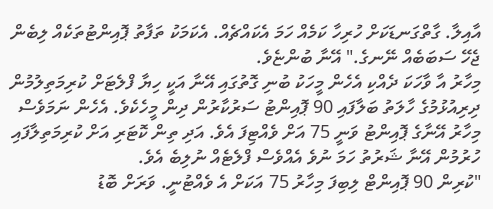އާއިލާ. ގާތްގަނޑަކަށް ހުރިހާ ކަމެއް ހަމަ އެކައްޗެއް. އެކަމަކު ތަފާތު ޕޮއިންޓުތަކެއް ލިބެން ޖެހޭ ސަބަބެއް ނޭނގެ." އޭނާ ބުންޏެވެ.
މިހާރު އާ ވާހަކަ ދެއްކި އެހެން މީހަކު ބުނި ގޮތުގައި އޭނާ އަކީ ހިޔާ ފްލެޓަށް ކުރިމަތިލުމުން ދިރިއުޅުމުގެ ހާލަތު ބަލާފައި 90 ޕޮއިންޓު ސަރުކާރުން ދިން މީހެކެވެ. އެހެން ނަމަވެސް މިހާރު އޭނާގެ ޕޮއިންޓު ވަނީ 75 އަށް ވެއްޓިފަ އެވެ. އަދި ތިން ކޮޓަރި އަށް ކުރިމަތިލާފައި ހުރުމުން އޭނާ ޝަރުތު ހަމަ ނުވެ އެއްވެސް ފްލެޓެއް ނުލިބެ އެވެ.
"ކުރިން 90 ޕޮއިންޓް ލިބިފަ މިހާރު 75 އަކަށް އެ ވެއްޓުނީ. ވަރަށް ބޮޑު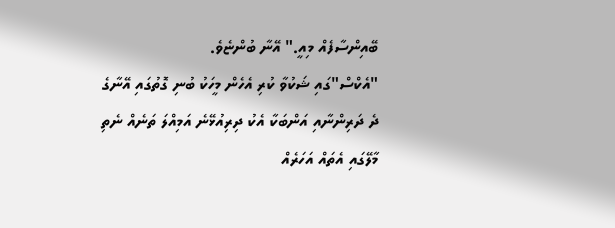ބޭއިންސާފެއް މިއީ." އޭނާ ބުންޏެވެ.
"އެކްސް"ގައި ޝަކުވާ ކުރި އެހެން މީހަކު ބުނި ގޮތުގައި އޭނާގެ ދެ ދަރިންނާއި އަންބަކާ އެކު ދިރިއުޅޭނެ އަމިއްލަ ތަނެއް ނެތި މާލޭގައި އެތައް އަހަރެއް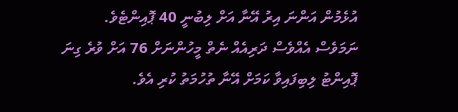އުޅެމުން އަންނަ އިރު އޭނާ އަށް ލިބުނީ 40 ޕޮއިންޓެވެ. ނަމަވެސް އެއްވެސް ދަރިއެއް ނެތް މީހުންނަށް 76 އަށް ވުރެ ގިނަ ޕޮއިންޓު ލިބިފައިވާ ކަމަށް އޭނާ ތުހުމަތު ކުރި އެވެ.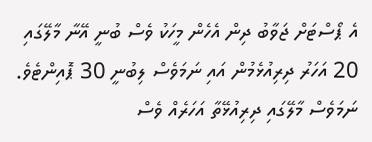އެ ޕޯސްޓަށް ޖަވާބު ދިން އެހެން މީހަކު ވެސް ބުނީ އޭނާ މާލޭގައި 20 އަހަރު ދިރިއުޅެމުން އައި ނަމަވެސް ލިބުނީ 30 ޕޮއިންޓެވެ. ނަމަވެސް މާލޭގައި ދިރިއުޅޭތާ އަހަރެއް ވެސް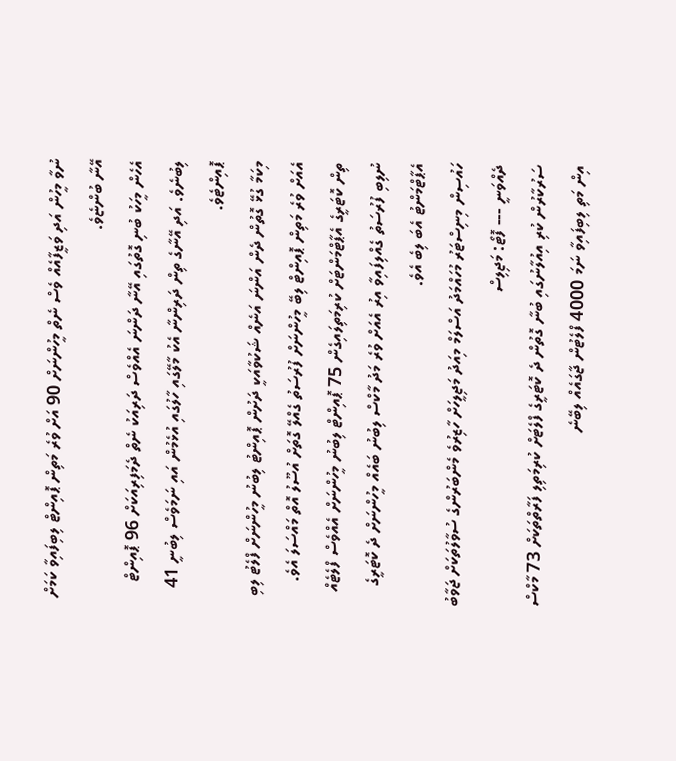ނުވާ މީހުން އަދި ވަޒީފާއެއް ވެސް ނެތް މީހުންނަށް 90 އަށް ވުރެ މަތިން ޕޮއިންޓް ލިބިފައިވާ ކަމަށް އޭނާ ބުންޏެވެ.
އެހެން މީހަކު ބުނި ގޮތުގައި އޭނާ ދަންނަ އެއްވެސް ދަރިއަކު ނެތް ދެމަފިރިއަކަށް 96 ޕޮއިންޓް ލިބުނެވެ. އަދި އޭނާގެ ތިން ދަރިންނާ އެކު މާލޭގައި ހާލުގައި އުޅެމުން އައި ނަމަވެސް ލިބުނީ 41 ޕޮއިންޓެވެ.
މިކަމާ ގުޅޭ ގޮތުން ދެން އަންނަ އަނެއް ޝަކުވާއަކީ ދަށުން ޕޮއިންޓު ލިބުނު މީހުންނަށް ފްލެޓު ލިބި އެއަށް ވުރެ މަތިން ޕޮއިންޓް ލިބޭ މީހުންނަށް ފުރުސަތު ގެއްލޭ ގޮތަށް އުސޫލު އޮތް މައްސަލަ އެވެ.
ތިން ކޮޓަރީގެ އެޕާޓްމަންޓަށް ކުރިމަތިލައިގެން 75 ޕޮއިންޓް ލިބުނު މީހުންނަށް އެއްވެސް ފްލެޓެއް ނުލިބި ފުރުސަތު ގެއްލިފައިވާ އިރު އެއަށް ވުރެ މަދު މާކްސް ލިބުނު ބައެއް މީހުންނަށް ދެ ކޮޓަރީގެ އެޕާޓްމަންޓު އެބަ ލިބެ އެވެ.
ހައުސިން މިނިސްޓަރު މުހައްމަދު އަސްލަމް މިއަދު މަޖިލީހަށް ހާޒިރުވެ މެންބަރުންގެ ސުވާލުތަކަށް ޖަވާބު ދެއްވަނީ --- ފޮޓޯ: މަޖިލިސް
ސަރުކާރުން ކުރި އިއުލާނުގައި ބުނާ ގޮތުން ދެ ކޮޓަރީގެ ފްލެޓަށް ކުރިމަތިލި ފަރާތްތަކަށް 73 މާކްސް އިން މަތި ލިބިފައިވާ ނަމަ 4000 ފްލެޓުން ޖާގައެއް ލިބޭނެ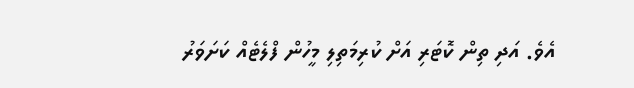އެވެ. އަދި ތިން ކޮޓަރި އަށް ކުރިމަތިލި މީހުން ފްލެޓެއް ކަށަވަރު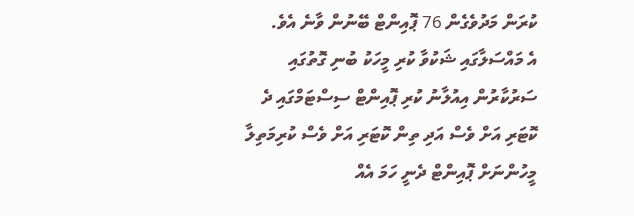ކުރަން މަދުވެގެން 76 ޕޮއިންޓް ބޭނުން ވާނެ އެވެ.
އެ މައްސަލާގައި ޝަކުވާ ކުރި މީހަކު ބުނި ގޮތުގައި ސަރުކާރުން އިއުލާނު ކުރި ޕޮއިންޓް ސިސްޓަމްގައި ދެ ކޮޓަރި އަށް ވެސް އަދި ތިން ކޮޓަރި އަށް ވެސް ކުރިމަތިލާ މީހުންނަށް ޕޮއިންޓް ދެނީ ހަމަ އެއް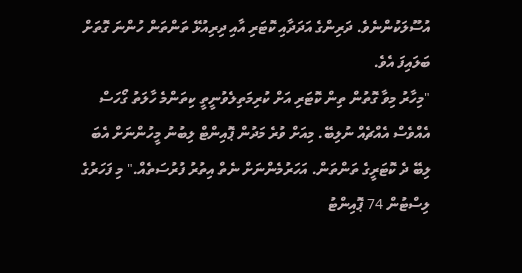އުސޫލަކުންނެވެ. ދަރިންގެ އަދަދާއި ކޮޓަރި އާއި ދިރިއުޅޭ ތަންތަން ހުންނަ ގޮތަށް ބަލައިފަ އެވެ.
"މިހާރު މިވާ ގޮތުން ތިން ކޮޓަރި އަށް ކުރިމަތިލެވުނީތީ ކިތަންމެ ހާލަތު ގޯހަސް އެއްވެސް އެއްޗެއް ނުލިބޭ. މިއަށް ވުރެ މަދުން ޕޮއިންޓް ލިބުނު މީހުންނަށް އެބަ ލިބޭ ދެ ކޮޓަރީގެ ތަންތަން. އަހަރުމެންނަށް ނެތް އިތުރު ފުރުސަތެއް." މި ފަހަރުގެ ލިސްޓުން 74 ޕޮއިންޓު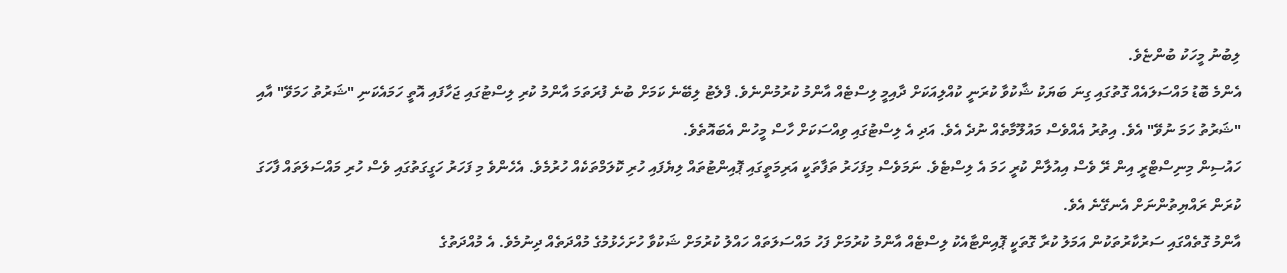ލިބުނު މީހަކު ބުންޏެވެ.
އެންމެ ބޮޑު މައްސަލައެއް ގޮތުގައި ގިނަ ބަޔަކު ޝާކުވާ ކުރަނީ ކުއްލިއަކަށް ދާއިމީ ލިސްޓެއް އާންމު ކުރުމުންނެވެ. ފްލެޓު ލިބޭނެ ކަމަށް ބުނެ ފުރަތަމަ އާންމު ކުރި ލިސްޓުގައި ޖަހާފައި އޮތީ ހަމައެކަނި "ޝަރުތު ހަމަވޭ" އާއި "ޝަރުތު ހަމަ ނުވޭ" އެވެ. އިތުރު އެއްވެސް މައުލޫމާތެއް ނުދެ އެވެ. އަދި އެ ލިސްޓުގައި ވިއްސަކަށް ހާސް މީހުން އެބައޮތެވެ.
ހައުސިން މިނިސްޓްރީ އިން ރޭ ވެސް އިއުލާން ކުރީ ހަމަ އެ ލިސްޓެވެ. ނަމަވެސް މިފަހަރު ތަފާތަކީ އަރިމަތީގައި ޕޮއިންޓުތައް ލިޔެފައި ހުރި ކޮލަމްތަކެއް ހުރުމެވެ. އެހެންވެ މި ފަހަރު ހަގީގަތުގައި ވެސް ހުރި މައްސަލަތައް ފާހަގަ ކުރަން ރައްޔިތުންނަށް އެނގޭނެ އެވެ.
އާންމު ގޮތެއްގައި ސަރުކާރުތަކުން އަމަލު ކުރާ ގޮތަކީ ޕޮއިންޓާއެކު ލިސްޓެއް އާންމު ކުރުމަށް ފަހު މައްސަލަތައް ހައްލު ކުރުމަށް ޝަކުވާ ހުށަހެޅުމުގެ މުއްދަތެއް ދިނުމެވެ. އެ މުއްދަތުގެ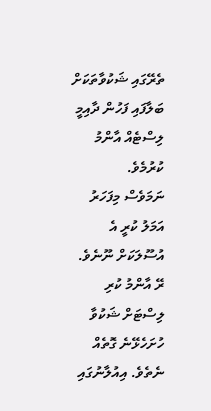ތެރޭގައި ޝަކުވާތަކަށް ބަލާފައި ފަހުން ދާއިމީ ލިސްޓެއް އާންމު ކުރުމެވެ.
ނަމަވެސް މިފަހަރު އަމަލު ކުރީ އެ އުސޫލަކަށް ނޫނެވެ. ރޭ އާންމު ކުރި ލިސްޓަށް ޝަކުވާ ހުށަހެޅޭނެ ގޮތެއް ނެތެވެ. އިއުލާނުގައި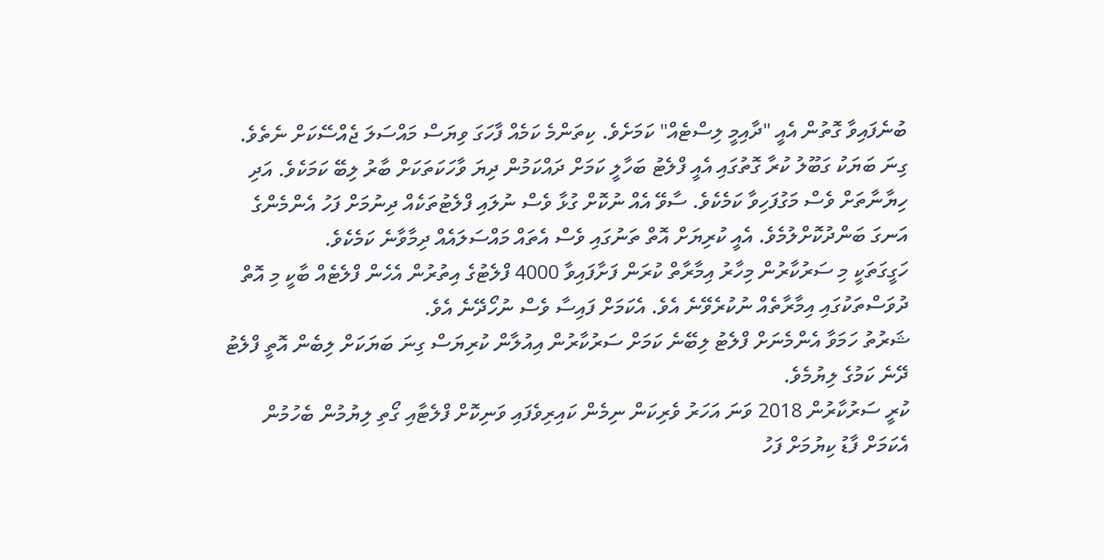ބުނެފައިވާ ގޮތުން އެއީ "ދާއިމީ ލިސްޓެއް" ކަމަށެވެ. ކިތަންމެ ކަމެއް ފާހަގަ ވިޔަސް މައްސަލަ ޖެއްސޭކަށް ނެތެވެ.
ގިނަ ބަޔަކު ގަބޫލު ކުރާ ގޮތުގައި އެއީ ފްލެޓު ބަހާލީ ކަމަށް ދައްކަމުން ދިޔަ ވާހަކަތަކަށް ބާރު ލިބޭ ކަމަކެވެ. އަދި ހިޔާނާތަށް ވެސް މަގުފަހިވާ ކަމެކެވެ. ސާވޭ އެއް ނުކޮށް ގުޅާ ވެސް ނުލައި ފްލެޓުތަކެއް ދިނުމަށް ފަހު އެންމެންގެ އަނގަ ބަންދުކޮށްލުމެވެ. އެއީ ކުރިޔަށް އޮތް ތަނުގައި ވެސް އެތައް މައްސަލައެއް ދިމާވާނެ ކަމެކެވެ.
ހަގީގަތަކީ މި ސަރުކާރުން މިހާރު އިމާރާތް ކުރަން ފަށާފައިވާ 4000 ފްލެޓުގެ އިތުރުން އެހެން ފްލެޓެއް ބާކީ މި އޮތް ދުވަސްތަކުގައި އިމާރާތެއް ނުކުރެވޭނެ އެވެ. އެކަމަށް ފައިސާ ވެސް ނުހޯދޭނެ އެވެ.
ޝަރުތު ހަމަވާ އެންމެނަށް ފްލެޓު ލިބޭނެ ކަމަށް ސަރުކާރުން އިއުލާން ކުރިޔަސް ގިނަ ބަޔަކަށް ލިބެން އޮތީ ފްލެޓު ދޭނެ ކަމުގެ ލިޔުމެވެ.
ކުރީ ސަރުކާރުން 2018 ވަނަ އަހަރު ވެރިކަން ނިމެން ކައިރިވެފައި ވަނިކޮށް ފްލެޓާއި ގޯތި ލިޔުމުން ބެހުމުން އެކަމަށް ފާޑު ކިޔުމަށް ފަހު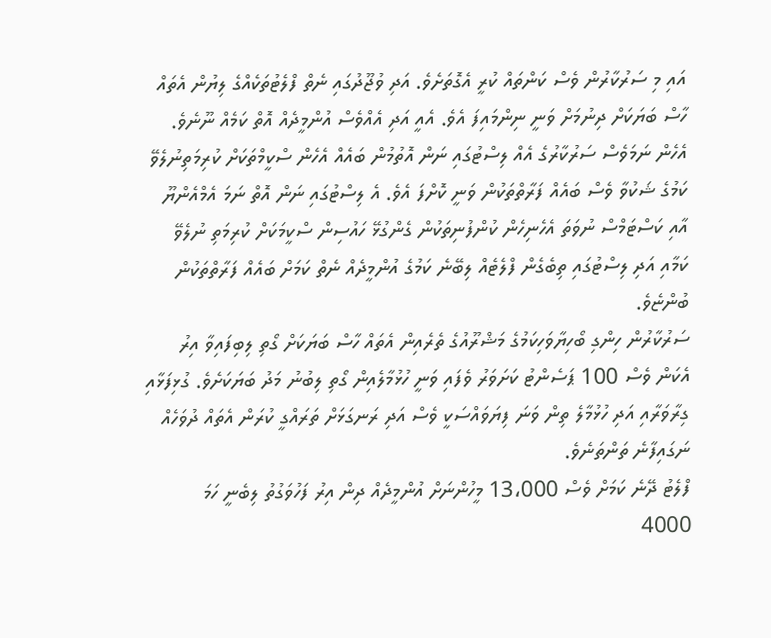އައި މި ސަރުކާރުން ވެސް ކަންތައް ކުރީ އެގޮތަށެވެ. އަދި ވުޖޫދުގައި ނެތް ފްލެޓުތަކެއްގެ ލިޔުން އެތައް ހާސް ބަޔަކަށް ދިނުމަށް ވަނީ ނިންމައިފަ އެވެ. އެއީ އަދި އެއްވެސް އުންމީދެއް އޮތް ކަމެއް ނޫނެވެ.
އެހެން ނަމަވެސް ސަރުކާރުގެ އެއް ލިސްޓުގައި ނަން އޮތުމުން ބައެއް އެހެން ސްކީމްތަކަށް ކުރިމަތިނުލެވޭ ކަމުގެ ޝަކުވާ ވެސް ބައެއް ފަރާތްތަކުން ވަނީ ކޮށްފަ އެވެ. އެ ލިސްޓުގައި ނަން އޮތް ނަމަ އެމްއެންޔޫ އާއި ކަސްޓަމްސް ނުވަތަ އެހެނިހެން ކުންފުނިތަކުން ގެންގުޅޭ ހައުސިން ސްކީމަކަށް ކުރިމަތި ނުލެވޭ ކަމާއި އަދި ލިސްޓުގައި ތިބެގެން ފްލެޓެއް ލިބޭނެ ކަމުގެ އުންމީދެއް ނެތް ކަމަށް ބައެއް ފަރާތްތަކުން ބުންޏެވެ.
ސަރުކާރުން ހިންގި ބޯހިޔާވަހިކަމުގެ މަޝްރޫއުގެ ތެރެއިން އެތައް ހާސް ބަޔަކަށް ގޯތި ލިބިފައިވާ އިރު އެކަން ވެސް 100 ޕަސެންޓު ކަށަވަރު ވެފައި ވަނީ ހުޅުމާލެއިން ގޯތި ލިބުނު މަދު ބަޔަކަށެވެ. ގުޅިފަޅާއި ގިރާވަރާއި އަދި ހުޅުމާލެ ތިން ވަނަ ފިޔަވައްސަކީ ވެސް އަދި ރަނގަޅަށް ތަރައްގީ ކުރަން އެތައް ދުވަހެއް ނަގައިފާނެ ތަންތަނެވެ.
ފްލެޓު ދޭނެ ކަމަށް ވެސް 13،000 މީހުންނަށް އުންމީދެއް ދިން އިރު ފަހުވަގުތު ލިބެނީ ހަމަ 4000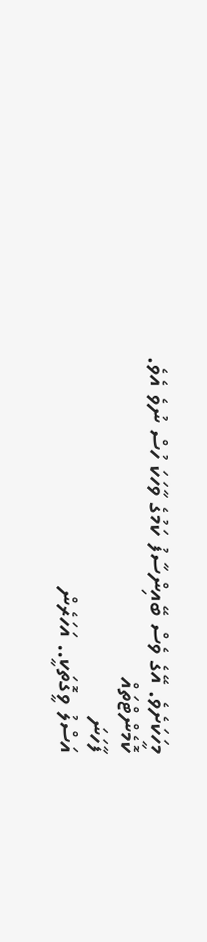މީހަކަށެވެ. އޭގެ ވެސް ބޭއިންސާފު ކަމުގެ ވާހަކަ ހުސް ނުވެ އެވެ.
ކޮމެންޓްތައް
ފާހަނަ
އަސްލު ވީގޮތަކީ.. އަހަރެން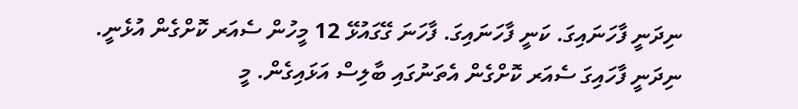ނިދަނީ ފާހަނައިގަ. ކަނީ ފާހަނައިގަ. ފާހަނަ ގޭގައުޅޭ 12 މީހުން ސެއަރ ކޮށްގެން އުޅެނީ. ނިދަނީ ފާހައިގަ ސެއަރ ކޮށްގެން އެތަނުގައި ބާލިސް އަޅައިގެން. މީ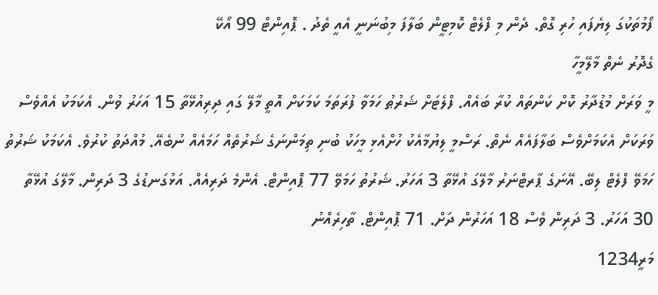ފޯމުތަކުގަ ލިޔެފައި ހުރި ގޮތް. ދެން މި ފްލެޓް ކޮމިޓީން ބަލާފަ މިބުނަނީ އެއީ ތެދު . ޕޮއިންޓް 99 އޯކޭ
ގެދޮރު ނެތް މާލޭމީހާ
މީ ވަރަށް މުޑުދާރު ކޮށް ކަންތައް ކުރާ ބައެއް. ފްލެޓަށް ޝަރުޠު ހަމަވާ ފުރަތަމަ ކަމަކަށް އޮތީ މާލޭ ގައި ދިރިއުޅޭތާ 15 އަހަރު ވުން. އެކަމަކު އެއްވެސް ވަރަކަށް އެކަމަށްވެސް ބަލާފައެއް ނެތް. ރަސްމީ ލިޔުމާއެކު ހުށްއެޅި މީހަކު ބުނި ތިމަންނަގެ ޝަރުތެއް ހަމައެއް ނުބެއޭ. މުއްދަތު ކުރުވެ. އެކަމަކު ޝަރުތު ހަމަވޭ ފްލެޓް ލިބޭ. އޭނަގެ ޕާރޓްނަރު މާލޭގަ އުޅޭތާ 3 އަހަރު. ޝަރުތު ހަމަވޭ 77 ޕޮއިންޓް. އެންމެ ދަރިއެއް. އަޅުގަނޑުގެ 3 ދަރިން. މާލޭގަ އުޅޭތާ 30 އަހަރު. 3 ދަރިން ވެސް 18 އަހަރުން ދަށް. 71 ޕޮއިންޓް. ތާހިރެއްނު
މަރީ1234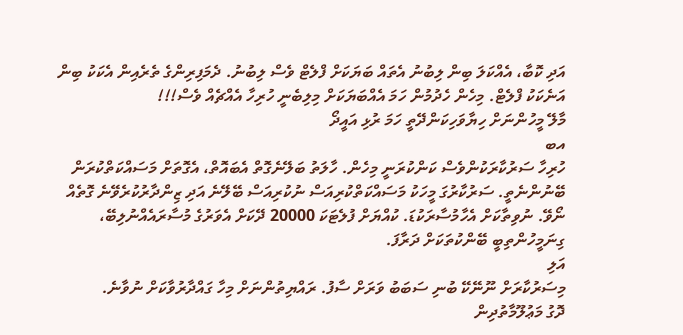އަދި ކޮބާ، އެއްކަލަ ބިން ލިބުނު އެތައް ބަޔަކަށް ފްލެޓް ވެސް ލިބުނު. ދެމަފިރިންގެ ތެރެއިން އެކަކު ބިން އަނެކަކު ފްލެޓް. މިހެން ހެދުމުން ހަމަ އެއްބަޔަކަށް މިލިބެނީ ހުރިހާ އެއްޗެއް ވެސް!!!
މާލޭ މީހުންނަށް ހިޔާވަހިކަންދޭތީ ހަމަ ރުޅި އައީދޯ
އބ
ހުރިހާ ސަރުކާރަކުންވެސް ކަންކުރަނީ މިހެން. ހާލަތު ބަލޭނެގޮތް އެބައޮތް، އެގޮތަށް މަސައްކަތްކުރަން ބޭނުންނެތީ. ސަރުކާރުގަ މީހަކު މަސައްކަތްކުރިއަސް ނުކުރިއަސް ބޭލޭނެ އަދި ޒިންދާރުކުރެވޭނެ ގޮތެއް ނޯވޭ. ނުވިތާކަށް އެހާމުސާރަކުޑަ. ކުއްޔަށް ފުލެޓަކަ 20000 ދޭކަށް އެވަރުގެ މުސާރައެއްނުލިބޭ، ގިނަމީހުންތިބީ ބޭންކުތަކަށް ދަރާފަ.
އަލި
މިސަރުކާރަށް ނޫނޭކޭ ބުނި ސަބަބު ވަރަށް ސާފު. ރައްޔިތުންނަށް މިހާ ގައްދާރުވާކަށް ނުވާނެ.
ދޮގު މަޢުލޫމާތުދިން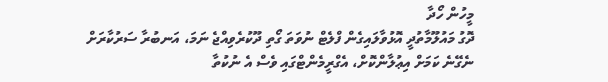މީހުން ހޯދާ
ދޮގު މައުލޫމާތުދީ އޮޅުވާލައިގެން ފްލެޓް ނުވަތަ ގޯތި ދޫކުރެވިއްޖެ ނަމަ، އަނބުރާ ސަރުކާރަށް ނެގޭނެ ކަމަށް އިޢުލާންކޮށް، އެގްރީމެންޓްގައި ވެސް އެ ނުކުތާ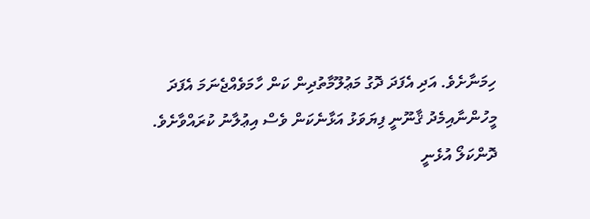ހިމަނާށެވެ. އަދި އެފަދަ ދޮގު މަޢުލޫމާތުދިން ކަން ހާމަވެއްޖެނަމަ އެފަދަ މީހުންނާއިމެދު ޤާނޫނީ ފިޔަވަޅު އަޅާނެކަން ވެސް އިޢުލާނު ކުރައްވާށެވެ.
ދޮންކަލޯ އުޅެނީ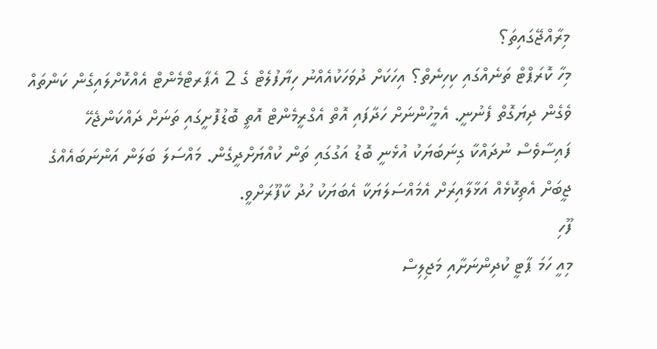މިރާއްޖޭގައިތަ؟
މިހާ ކޮރަޕްޓް ތަނެއްގައި ކިހިނެތް؟ އިހަކަށް ދުވަހަކުއެއްނު ހިޔާފުލެޓް ގެ 2 އެޕާރޓްމެންޓް އެއްކޮށްލައިގެން ކަންތައް ވެގެން ދިޔަގޮތް ފެނުނީ. އެމީހުންނަށް ހަދާފައި އޮތް އެގްރީމެންޓް އޮތީ ބޮޑުފޮށީގައި ތަނަށް ދައްކަންޖެހޭ ފައިސާވެސް ނުދައްކާ ގިނަބަޔަކު އުޅެނީ ބޮޑު އަގުގައި ތަން ކުއްޔަށްދީގެން. މައްސަލަ ބަލަން އަންނަބައެއްގެ ޖީބަށް އެތިކޮޅެއް އަޅާލާއިރަށް އެމައްސަލަޔަކާ އެބަޔަކު ހުދު ކާފޫރަށްވީ.
ފޫހި
މިއީ ހަމަ ޕާޓީ ކުދިންނަށާއި މަޖިލިސް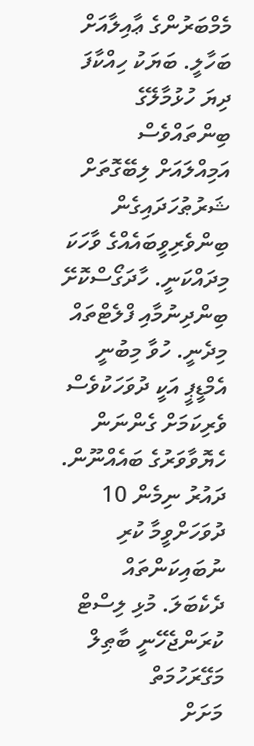މެމްބަރުންގެ ޢާއިލާއަށް ބަހާލީ. ބަޔަކު ހިއްކާފަ ދިޔަ ހުޅުމާލޭގެ ބިންތައްވެސް އަމިއްލައަށް ލިބޭގޮތަށް ޝަރުޠުހަދައިގެން ބިންވެރިވީބައެއްގެ ވާހަކަ މިދައްކަނީ. ހާދަގޯސްކޮށޭ ބިންދިނުމާއި ފްލެޓްތައް މިދެނީ. ހުވާ މިބުނީ އެމްޑީޕީ އަކީ ދުވަހަކުވެސް ވެރިކަމަށް ގެންނަން ހެޔޮވާވަރުގެ ބައެއްނޫން. ދައުރު ނިމެން 10 ދުވަހަށްވީމާ ކުރި ނުބައިކަންތައް ދެކެބަލަ. މުޅި ލިސްޓް ކުރަންޖެހޭނީ ބާޠިލް
މަގޭރަހުމަތް
މަށަށް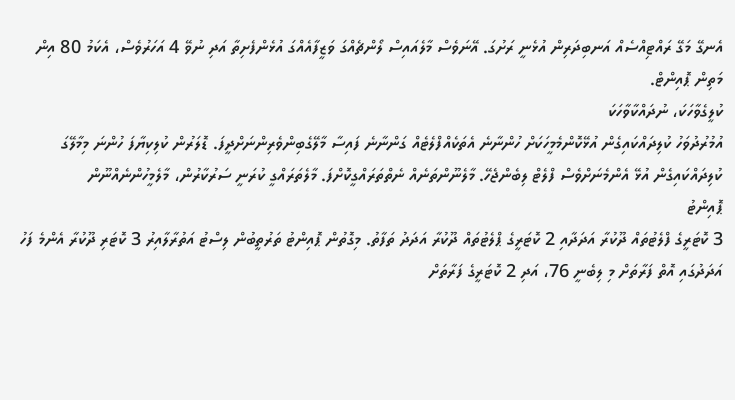އެނގޭ މަގޭ ރައްޓިއްސެއް އަނބިދަރިން އުޅެނީ ރަށުގަ. އޭނަވެސް މާލެއައިސް ލޯންޗެއްގަ ވަޒީފާއެއްގަ އުޅެންފެށިތާ އަދި ނުވޭ 4 އަހަރުވެސް، އެކަމު 80 އިން މަތިން ޕޮއިންޓް.
ކުލީގެވާހަކަ، ނުދައްކާވާހަކަ
އުމުރުދުވަހު ކުލިދައްކައިގެން އުޅޭކޮންމެމީހަކަށް ހުންނާނެ އެތަކެއްފްލެޓެއް ގަންނާނެ ފައިސާ މާލޭގެބިންވެރިންނަށްދީފަ. ޑޮލަރުން ކުލިކިޔާފަ ހުންނަ މިމާލޭގަ ކުލިދައްކައިގެން އުޅޭ އެންމެނަށްވެސް ފްލެޓް ލިބެންޖެހޭ. މާލެނޫންތަނެއް ނެތްތަރައްގީކޮށްފަ. މާލެތަރައްގީ ކުރަނީ ސަރުކާރުން، މާލެމީހުންނެއްނޫން
ޕޮއިންޓު
3 ކޮޓަރީގެ ފްލެޓުތައް ދޫކުރާ އަދަދާއި 2 ކޮޓަރީގެ ޕްލެޓުތައް ދޫކުރާ އަދަދު ތަފާތު. މިގޮތުން ޕޮއިންޓު ތަރުތީބުން ލިސްޓު އަތުރާލާއިރު 3 ކޮޓަރި ދޫކުރާ އެންމެ ފަހު އަދަދުގައި އޮތް ފަރާތަށް މި ލިބެނީ 76، އަދި 2 ކޮޓަރީގެ ފަރާތަށް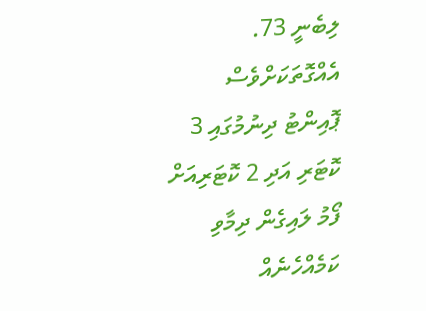ލިބެނީ 73. އެއްގޮތަކަށްވެސް ޕޮއިންޓު ދިނުމުގައި 3 ކޮޓަރި އަދި 2 ކޮޓަރިއަށް ފޯމު ލައިގެން ދިމާވި ކަމެއްހެނެއް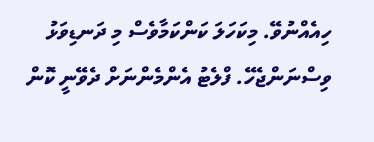ހިއެއްނުވޭ. މިކަހަލަ ކަންކަމާވެސް މި ދަނޑިވަޅު ވިސްނަންޖެހޭ. ފްލެޓު އެންމެންނަށް ދެވޭނީ ކޮން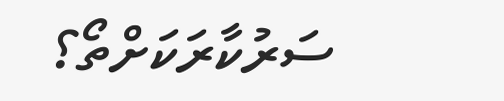ސަރުކާރަކަށްތޯ؟